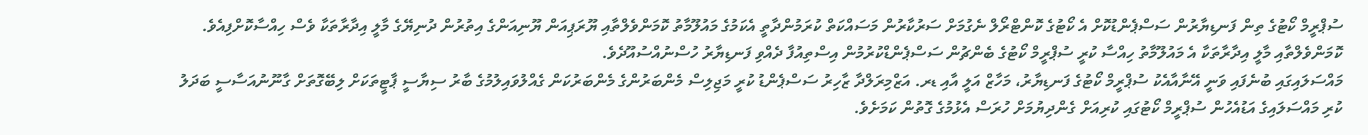ސުޕްރީމް ކޯޓުގެ ތިން ފަނޑިޔާރުން ސަސްޕެންޑުކޮށް އެ ކޯޓުގެ ކޮންޓްރޯލް ނެގުމަށް ސަރުކާރުން މަސައްކަތް ކުރަމުންދާތީ އެކަމުގެ މައުލޫމާތު ކޮމަންވެލްތާއި ޔޫރަޕިއަން ޔޫނިއަންގެ އިތުރުން ދުނިޔޭގެ މާލީ އިދާރާތަކާ ވެސް ހިއްސާކޮށްފިއެވެ.
ކޮމަންވެލްތާއި މާލީ އިދާރާތަކާ އެ މައުލޫމާތު ހިއްސާ ކުރީ ސުޕްރީމް ކޯޓުގެ ބެންޗުން ސަސްޕެންޑްކުރުމުން އިސްތިއުފާ ދެއްވި ފަނޑިޔާރު ހުސްނުއްސުއޫދެވެ.
މައްސަލައިގައި ބުނެފައި ވަނީ އޭނާއާއެކު ސުޕްރީމް ކޯޓުގެ ފަނޑިޔާރު، މަހާޒް އަލީ އާއި ޑރ. އަޒްމިރަލްދާ ޒާހިރު ސަސްޕެންޑު ކުރީ މަޖިލިސް މެންބަރުންގެ މެންބަރުކަން ގެއްލުވައިލުމުގެ ބާރު ސިޔާސީ ޕާޓީތަކަށް ލިބޭގޮތަށް ގާނޫނުއަސާސީ ބަދަލު ކުރި މައްސަލައިގެ އަޑުއެހުން ސުޕްރީމް ކޯޓުގައި ކުރިއަށް ގެންދިޔުމަށް ހުރަސް އެޅުމުގެ ގޮތުން ކަމަށެވެ.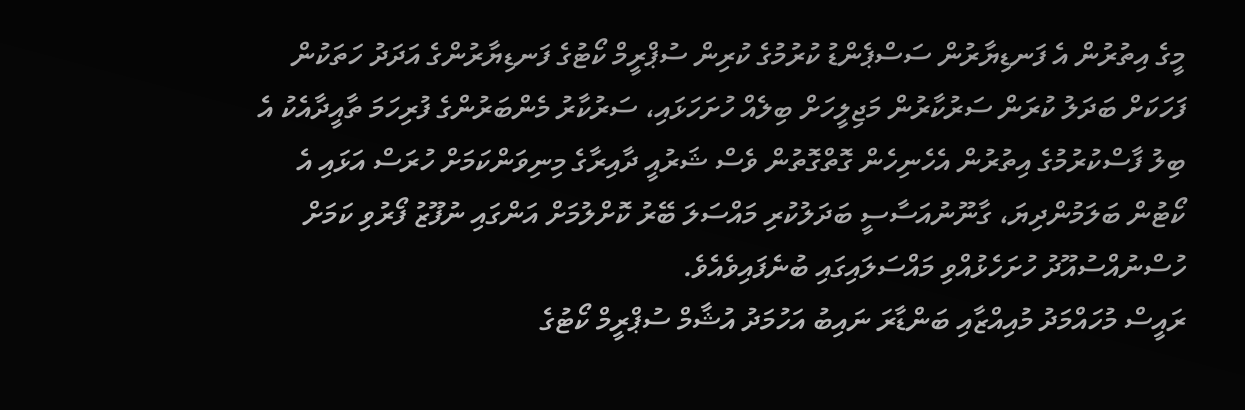މީގެ އިތުރުން އެ ފަނޑިޔާރުން ސަސްޕެންޑު ކުރުމުގެ ކުރިން ސުޕްރީމް ކޯޓުގެ ފަނޑިޔާރުންގެ އަދަދު ހަތަކުން ފަހަކަށް ބަދަލު ކުރަން ސަރުކާރުން މަޖިލީހަށް ބިލެއް ހުށަހަޅައި، ސަރުކާރު މެންބަރުންގެ ފުރިހަމަ ތާއީދާއެކު އެ ބިލު ފާސްކުރުމުގެ އިތުރުން އެހެނިހެން ގޮތްގޮތުން ވެސް ޝަރުއީ ދާއިރާގެ މިނިވަންކަމަށް ހުރަސް އަޅައި އެ ކޯޓުން ބަލަމުންދިޔަ، ގާނޫނުއަސާސީ ބަދަލުކުރި މައްސަލަ ބޭރު ކޮށްލުމަށް އަންގައި ނުފޫޒު ފޯރުވި ކަމަށް ހުސްނުއްސުއޫދު ހުށަހެޅުއްވި މައްސަލައިގައި ބުނެފައިވެއެވެ.
ރައީސް މުހައްމަދު މުއިއްޒާއި ބަންޑާރަ ނައިބު އަހުމަދު އުޝާމް ސުޕްރީމް ކޯޓުގެ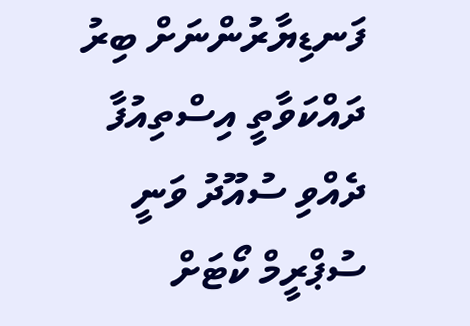ފަނޑިޔާރުންނަށް ބިރު ދައްކަވާތީ އިސްތިއުފާ ދެއްވި ސުއޫދު ވަނީ ސުޕްރީމް ކޯޓަށް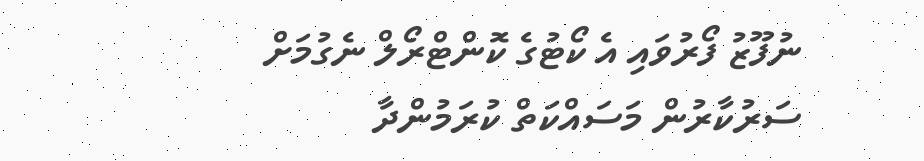ނުފޫޒު ފޯރުވައި އެ ކޯޓުގެ ކޮންޓްރޯލް ނެގުމަށް ސަރުކާރުން މަސައްކަތް ކުރަމުންދާ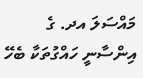މައްސަލަ އދ. ގެ އިންސާނީ ހައްގުތަކާ ބެހޭ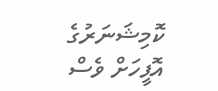ކޮމިޝަނަރުގެ އޮފީހަށް ވެސް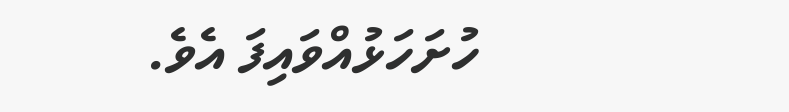ހުށަހަޅުއްވައިފަ އެވެ.